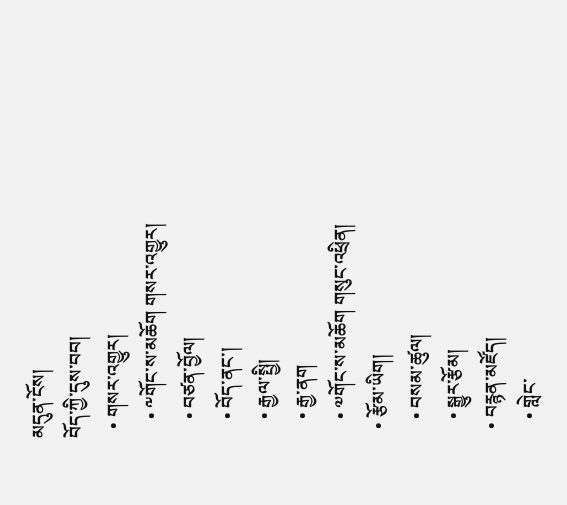མདུན་ངོས།
བོད་ཀྱི་དུས་བབ།
  • གསར་འགྱུར།
    • ༸གོང་ས་མཆོག གསར་འགྱུར།
    • བཙན་བྱོལ།
    • བོད་ནང་།
    • རྒྱལ་སྤྱི།
    • རྒྱ་ནག
    • ༧གོང་ས་མཆོག གསུང་འཕྲིན།
  • རྩོམ་ཡིག།
    • བསམ་ཚུལ།
    • སྒྱུར་རྩོམ།
  • བརྙན་མཛོད།
    • གླེང་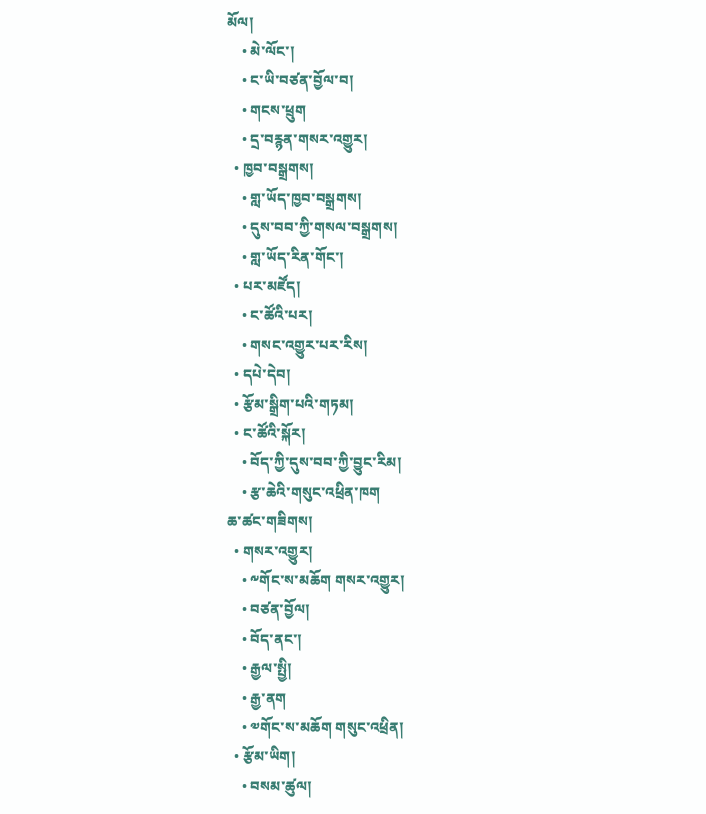མོལ།
    • མེ་ལོང་།
    • ང་ཡི་བཙན་བྱོལ་བ།
    • གངས་ཕྲུག
    • དྲ་བརྙན་གསར་འགྱུར།
  • ཁྱབ་བསྒྲགས།
    • གླ་ཡོད་ཁྱབ་བསྒྲགས།
    • དུས་བབ་ཀྱི་གསལ་བསྒྲགས།
    • གླ་ཡོད་རིན་གོང་།
  • པར་མཛོད།
    • ང་ཚོའི་པར།
    • གསང་འགྱུར་པར་རིས།
  • དཔེ་དེབ།
  • རྩོམ་སྒྲིག་པའི་གཏམ།
  • ང་ཚོའི་སྐོར།
    • བོད་ཀྱི་དུས་བབ་ཀྱི་བྱུང་རིམ།
    • རྩ་ཆེའི་གསུང་འཕྲིན་ཁག
ཆ་ཚང་གཟིགས།
  • གསར་འགྱུར།
    • ༸གོང་ས་མཆོག གསར་འགྱུར།
    • བཙན་བྱོལ།
    • བོད་ནང་།
    • རྒྱལ་སྤྱི།
    • རྒྱ་ནག
    • ༧གོང་ས་མཆོག གསུང་འཕྲིན།
  • རྩོམ་ཡིག།
    • བསམ་ཚུལ།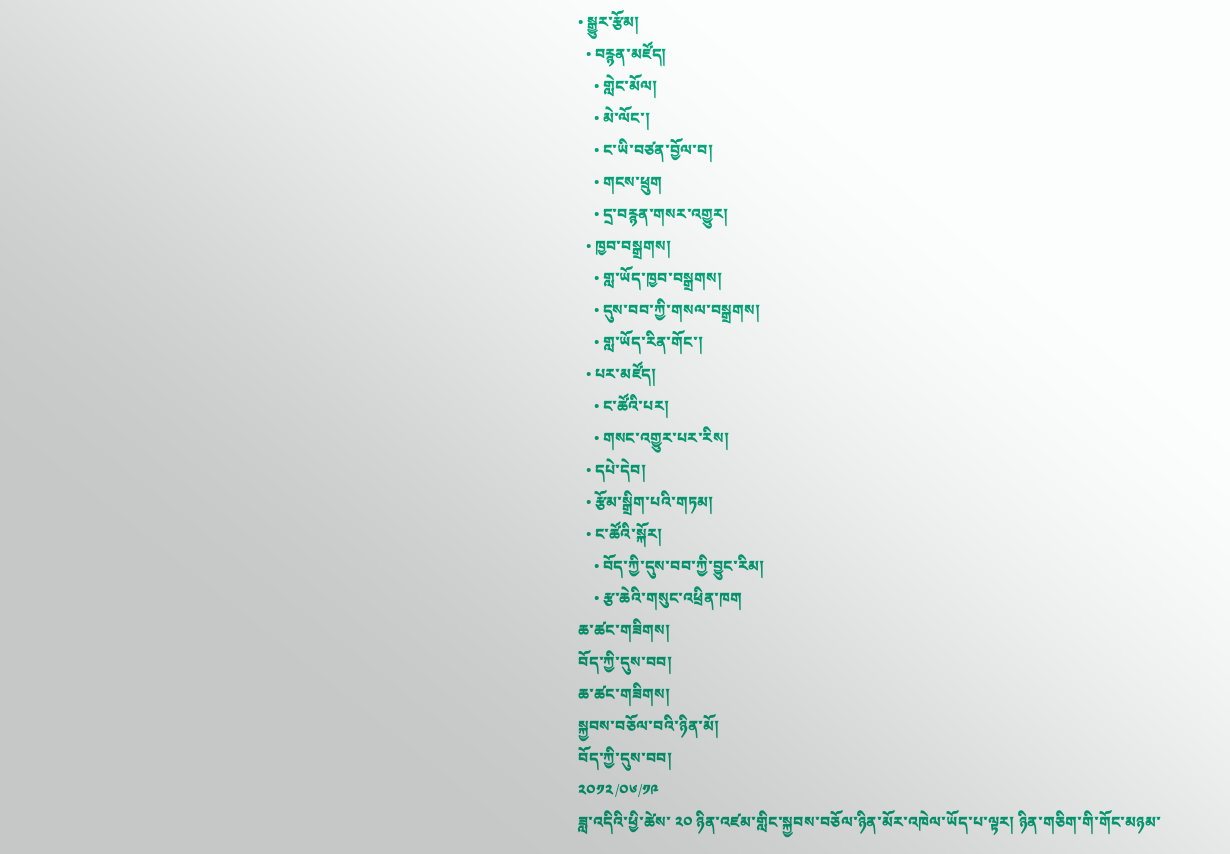• སྒྱུར་རྩོམ།
  • བརྙན་མཛོད།
    • གླེང་མོལ།
    • མེ་ལོང་།
    • ང་ཡི་བཙན་བྱོལ་བ།
    • གངས་ཕྲུག
    • དྲ་བརྙན་གསར་འགྱུར།
  • ཁྱབ་བསྒྲགས།
    • གླ་ཡོད་ཁྱབ་བསྒྲགས།
    • དུས་བབ་ཀྱི་གསལ་བསྒྲགས།
    • གླ་ཡོད་རིན་གོང་།
  • པར་མཛོད།
    • ང་ཚོའི་པར།
    • གསང་འགྱུར་པར་རིས།
  • དཔེ་དེབ།
  • རྩོམ་སྒྲིག་པའི་གཏམ།
  • ང་ཚོའི་སྐོར།
    • བོད་ཀྱི་དུས་བབ་ཀྱི་བྱུང་རིམ།
    • རྩ་ཆེའི་གསུང་འཕྲིན་ཁག
ཆ་ཚང་གཟིགས།
བོད་ཀྱི་དུས་བབ།
ཆ་ཚང་གཟིགས།
སྐྱབས་བཅོལ་བའི་ཉིན་མོ།
བོད་ཀྱི་དུས་བབ།
༢༠༡༢/༠༦/༡༩
ཟླ་འདིའི་ཕྱི་ཚེས་ ༢༠ ཉིན་འཛམ་གླིང་སྐྱབས་བཅོལ་ཉིན་མོར་འཁེལ་ཡོད་པ་ལྟར། ཉིན་གཅིག་གི་གོང་མཉམ་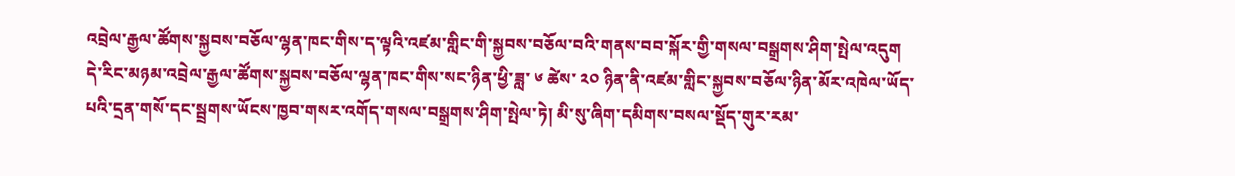འབྲེལ་རྒྱལ་ཚོགས་སྐྱབས་བཅོལ་ལྷན་ཁང་གིས་ད་ལྟའི་འཛམ་གླིང་གི་སྐྱབས་བཅོལ་བའི་གནས་བབ་སྐོར་གྱི་གསལ་བསྒྲགས་ཤིག་སྤེལ་འདུག
དེ་རིང་མཉམ་འབྲེལ་རྒྱལ་ཚོགས་སྐྱབས་བཅོལ་ལྷན་ཁང་གིས་སང་ཉིན་ཕྱི་ཟླ་ ༦ ཚེས་ ༢༠ ཉིན་ནི་འཛམ་གླིང་སྐྱབས་བཅོལ་ཉིན་མོར་འཁེལ་ཡོད་པའི་དྲན་གསོ་དང་སྦྲགས་ཡོངས་ཁྱབ་གསར་འགོད་གསལ་བསྒྲགས་ཤིག་སྤེལ་ཏེ། མི་སུ་ཞིག་དམིགས་བསལ་སྡོད་གུར་རམ་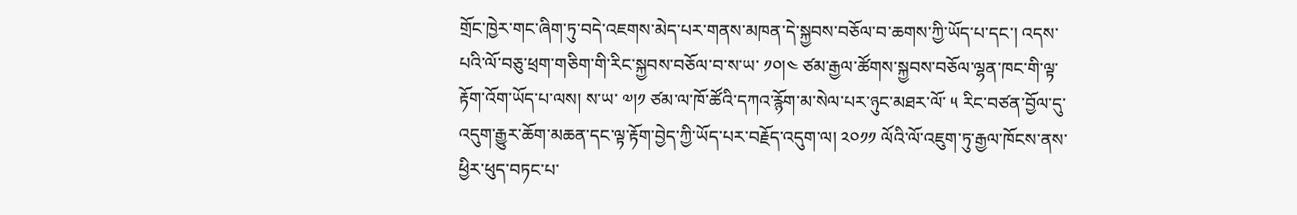གྲོང་ཁྱེར་གང་ཞིག་ཏུ་བདེ་འཇགས་མེད་པར་གནས་མཁན་དེ་སྐྱབས་བཅོལ་བ་ཆགས་ཀྱི་ཡོད་པ་དང་། འདས་པའི་ལོ་བཅུ་ཕྲག་གཅིག་གི་རིང་སྐྱབས་བཅོལ་བ་ས་ཡ་ ༡༠།༤ ཙམ་རྒྱལ་ཚོགས་སྐྱབས་བཅོལ་ལྷན་ཁང་གི་ལྟ་རྟོག་འོག་ཡོད་པ་ལས། ས་ཡ་ ༧།༡ ཙམ་ལ་ཁོ་ཚོའི་དཀའ་རྙོག་མ་སེལ་པར་ཉུང་མཐར་ལོ་ ༥ རིང་བཙན་བྱོལ་དུ་འདུག་རྒྱུར་ཆོག་མཆན་དང་ལྟ་རྟོག་བྱེད་ཀྱི་ཡོད་པར་བརྗོད་འདུག་ལ། ༢༠༡༡ ལོའི་ལོ་འཇུག་ཏུ་རྒྱལ་ཁོངས་ནས་ཕྱིར་ཕུད་བཏང་པ་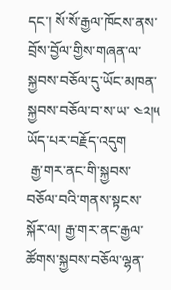དང་། སོ་སོ་རྒྱལ་ཁོངས་ནས་བྲོས་བྱོལ་གྱིས་གཞན་ལ་སྐྱབས་བཅོལ་དུ་ཡོང་མཁན་སྐྱབས་བཅོལ་བ་ས་ཡ་ ༤༢།༥ ཡོད་པར་བརྗོད་འདུག
 རྒྱ་གར་ནང་གི་སྐྱབས་བཅོལ་བའི་གནས་སྟངས་སྐོར་ལ། རྒྱ་གར་ནང་རྒྱལ་ཚོགས་སྐྱབས་བཅོལ་ལྷན་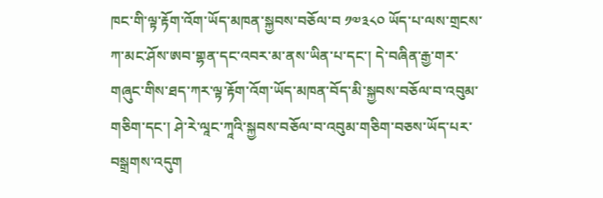ཁང་གི་ལྟ་རྟོག་འོག་ཡོད་མཁན་སྐྱབས་བཅོལ་བ ༡༧༣༨༠ ཡོད་པ་ལས་གྲངས་ཀ་མང་ཤོས་ཨབ་གྷན་དང་འབར་མ་ནས་ཡིན་པ་དང་། དེ་བཞིན་རྒྱ་གར་གཞུང་གིས་ཐད་ཀར་ལྟ་རྟོག་འོག་ཡོད་མཁན་བོད་མི་སྐྱབས་བཅོལ་བ་འབུམ་གཅིག་དང་། ཤེ་རེ་ལཱང་ཀཱའི་སྐྱབས་བཅོལ་བ་འབུམ་གཅིག་བཅས་ཡོད་པར་བསྒྲགས་འདུག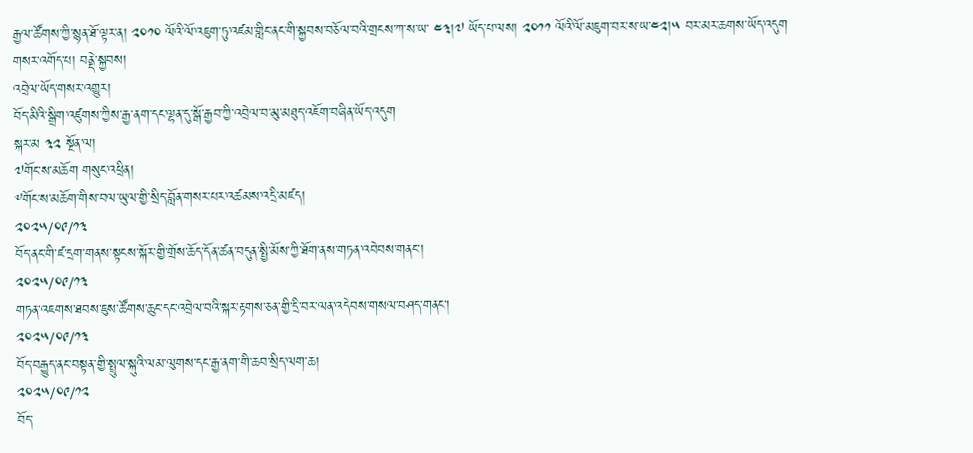རྒྱལ་ཚོགས་ཀྱི་སྙན་ཐོ་ལྟར་ན། ༢༠༡༠ ལོའི་ལོ་འཇུག་ཏུ་འཛམ་གླིང་ནང་གི་སྐྱབས་བཅོལ་བའི་གྲངས་ཀ་ས་ཡ་ ༤༣།༧ ཡོད་པ་ལས། ༢༠༡༡ ལོའི་ལོ་མཇུག་བར་ས་ཡ་༤༢།༥ བར་མར་ཆགས་ཡོད་འདུག
གསར་འགོད་པ། བནྡེ་སྐྱབས།
འབྲེལ་ཡོད་གསར་འགྱུར།
བོད་མིའི་སྒྲིག་འཛུགས་ཀྱིས་རྒྱ་ནག་དང་ལྷན་དུ་སྒོ་རྒྱབ་ཀྱི་འབྲེལ་བ་མུ་མཐུད་འཇོག་བཞིན་ཡོད་འདུག
སྐར་མ ༣༢ སྔོན་ལ།
༧གོང་ས་མཆོག གསུང་འཕྲིན།
༸གོང་ས་མཆོག་གིས་བལ་ཡུལ་གྱི་སྲིད་བློན་གསར་པར་འཚམས་འདྲི་མཛད།
༢༠༢༥/༠༩/༡༣
བོད་ནང་གི་ཛ་དྲག་གནས་སྟངས་སྐོར་གྱི་གྲོས་ཆོད་དོན་ཚན་བདུན་སྤྱི་མོས་ཀྱི་ཐོག་ནས་གཏན་འབེབས་གནང་།
༢༠༢༥/༠༩/༡༣
གཏན་འཇགས་ཐབས་ཇུས་ཚོགས་ཆུང་དང་འབྲེལ་བའི་སྐར་རྟགས་ཅན་གྱི་དྲི་བར་ལན་འདེབས་གསལ་བཤད་གནང་།
༢༠༢༥/༠༩/༡༣
བོད་བརྒྱུད་ནང་བསྟན་གྱི་སྤྲུལ་སྐུའི་ལམ་ལུགས་དང་རྒྱ་ནག་གི་ཆབ་སྲིད་ལག་ཆ།
༢༠༢༥/༠༩/༡༢
བོད་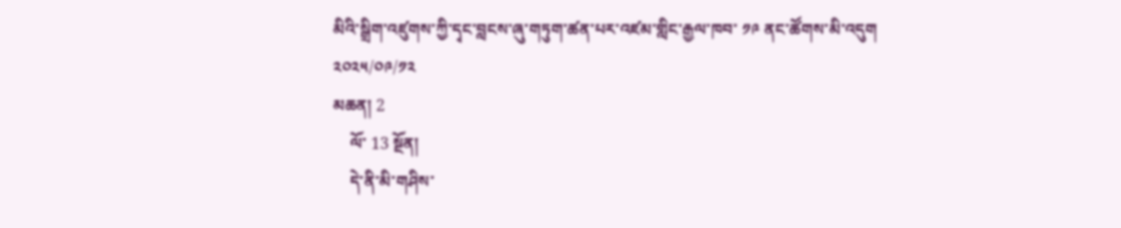མིའི་སྒྲིག་འཛུགས་ཀྱི་དྭང་བླངས་ཞུ་གཏུག་ཚན་པར་འཛམ་གླིང་རྒྱལ་ཁབ་ ༡༩ ནང་ཚོགས་མི་འདུག
༢༠༢༥/༠༩/༡༢
མཆན། 2
    ལོ་ 13 སྔོན།
    དེ་ནི་མི་གཤིས་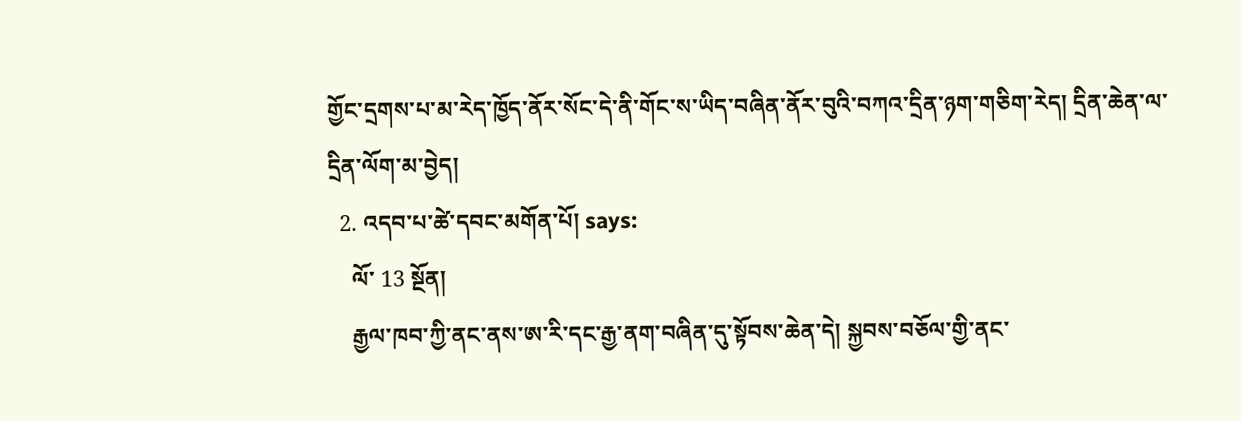གྱོང་དྲགས་པ་མ་རེད་ཁྱོད་ནོར་སོང་དེ་ནི་གོང་ས་ཡིད་བཞིན་ནོར་བུའི་བཀའ་དྲིན་ཉག་གཅིག་རེད། དྲིན་ཆེན་ལ་དྲིན་ལོག་མ་བྱེད།
  2. འདབ་པ་ཚེ་དབང་མགོན་པོ། says:
    ལོ་ 13 སྔོན།
    རྒྱལ་ཁབ་ཀྱི་ནང་ནས་ཨ་རི་དང་རྒྱ་ནག་བཞིན་དུ་སྟོབས་ཆེན་དེ། སྐྱབས་བཅོལ་གྱི་ནང་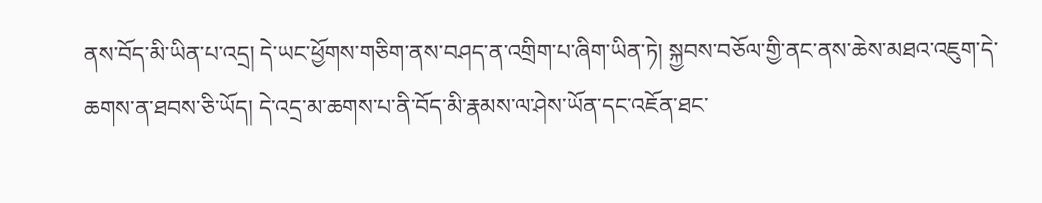ནས་བོད་མི་ཡིན་པ་འདྲ། དེ་ཡང་ཕྱོགས་གཅིག་ནས་བཤད་ན་འགྲིག་པ་ཞིག་ཡིན་ཏེ། སྐྱབས་བཅོལ་གྱི་ནང་ནས་ཆེས་མཐའ་འཇུག་དེ་ཆགས་ན་ཐབས་ཅི་ཡོད། དེ་འདྲ་མ་ཆགས་པ་ནི་བོད་མི་རྣམས་ལ་ཤེས་ཡོན་དང་འཇོན་ཐང་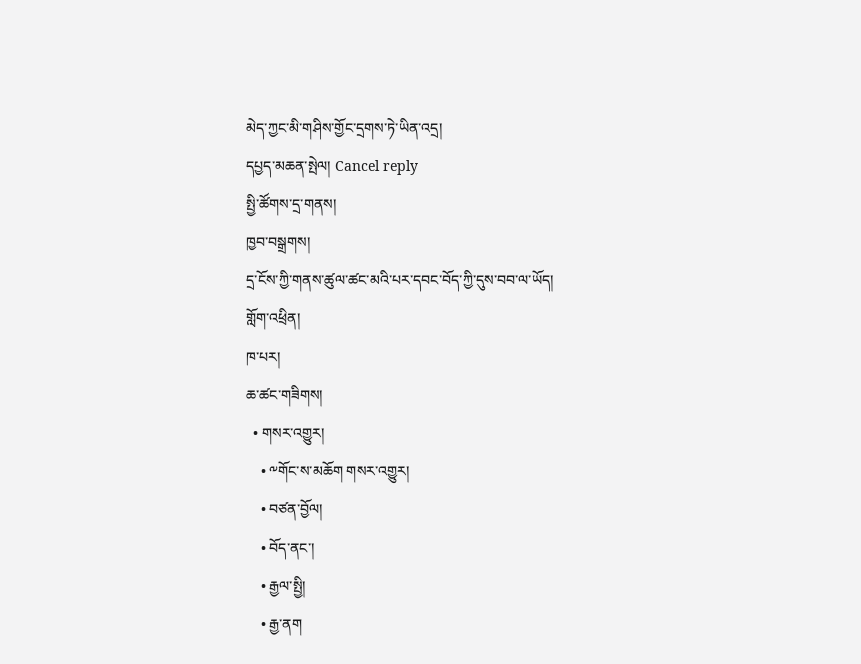མེད་ཀྱང་མི་གཤིས་གྱོང་དྲགས་ཏེ་ཡིན་འདྲ།
དཔྱད་མཆན་སྤེལ། Cancel reply
སྤྱི་ཚོགས་དྲ་གནས།
ཁྱབ་བསྒྲགས།
དྲ་ངོས་ཀྱི་གནས་ཚུལ་ཚང་མའི་པར་དབང་བོད་ཀྱི་དུས་བབ་ལ་ཡོད།
གློག་འཕྲིན།
ཁ་པར།
ཆ་ཚང་གཟིགས།
  • གསར་འགྱུར།
    • ༸གོང་ས་མཆོག གསར་འགྱུར།
    • བཙན་བྱོལ།
    • བོད་ནང་།
    • རྒྱལ་སྤྱི།
    • རྒྱ་ནག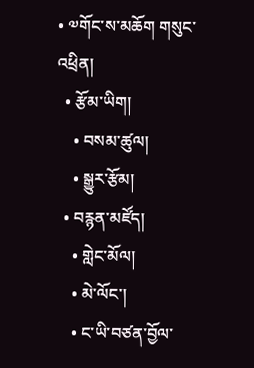• ༧གོང་ས་མཆོག གསུང་འཕྲིན།
  • རྩོམ་ཡིག།
    • བསམ་ཚུལ།
    • སྒྱུར་རྩོམ།
  • བརྙན་མཛོད།
    • གླེང་མོལ།
    • མེ་ལོང་།
    • ང་ཡི་བཙན་བྱོལ་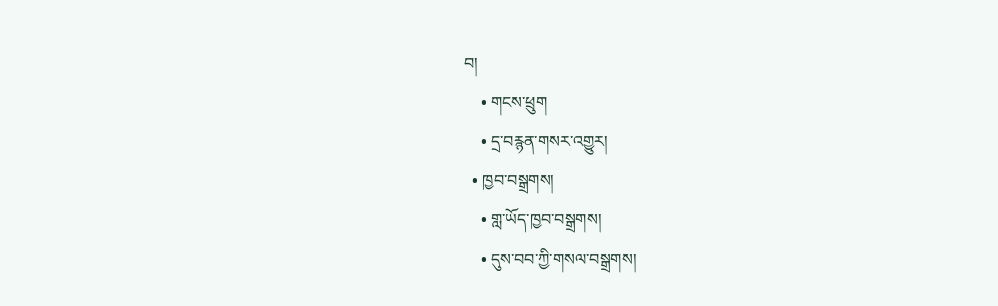བ།
    • གངས་ཕྲུག
    • དྲ་བརྙན་གསར་འགྱུར།
  • ཁྱབ་བསྒྲགས།
    • གླ་ཡོད་ཁྱབ་བསྒྲགས།
    • དུས་བབ་ཀྱི་གསལ་བསྒྲགས།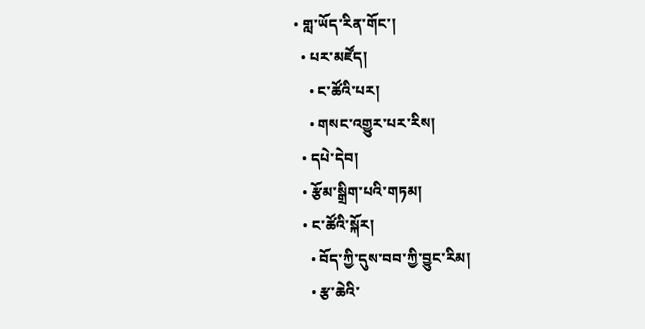• གླ་ཡོད་རིན་གོང་།
  • པར་མཛོད།
    • ང་ཚོའི་པར།
    • གསང་འགྱུར་པར་རིས།
  • དཔེ་དེབ།
  • རྩོམ་སྒྲིག་པའི་གཏམ།
  • ང་ཚོའི་སྐོར།
    • བོད་ཀྱི་དུས་བབ་ཀྱི་བྱུང་རིམ།
    • རྩ་ཆེའི་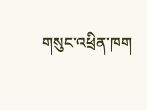གསུང་འཕྲིན་ཁག